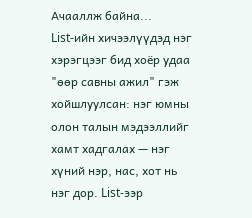Ачааллж байна...
List-ийн хичээлүүдэд нэг хэрэгцээг бид хоёр удаа "өөр савны ажил" гэж хойшлуулсан: нэг юмны олон талын мэдээллийг хамт хадгалах — нэг хүний нэр, нас, хот нь нэг дор. List-ээр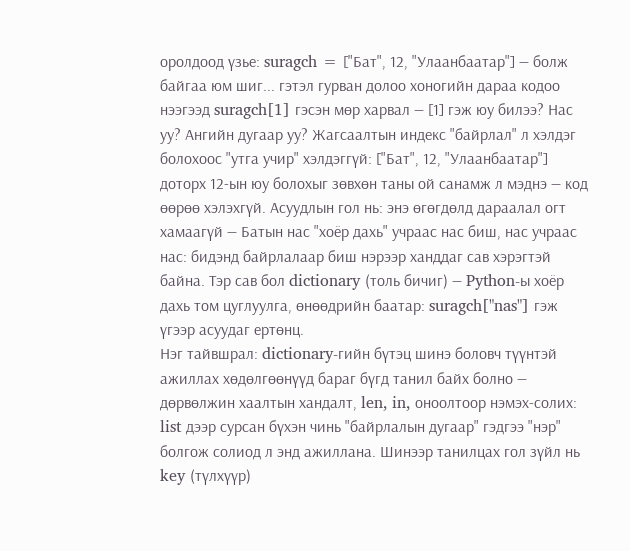оролдоод үзье: suragch = ["Бат", 12, "Улаанбаатар"] — болж байгаа юм шиг... гэтэл гурван долоо хоногийн дараа кодоо нээгээд suragch[1] гэсэн мөр харвал — [1] гэж юу билээ? Нас уу? Ангийн дугаар уу? Жагсаалтын индекс "байрлал" л хэлдэг болохоос "утга учир" хэлдэггүй: ["Бат", 12, "Улаанбаатар"] доторх 12-ын юу болохыг зөвхөн таны ой санамж л мэднэ — код өөрөө хэлэхгүй. Асуудлын гол нь: энэ өгөгдөлд дараалал огт хамаагүй — Батын нас "хоёр дахь" учраас нас биш, нас учраас нас: бидэнд байрлалаар биш нэрээр ханддаг сав хэрэгтэй байна. Тэр сав бол dictionary (толь бичиг) — Python-ы хоёр дахь том цуглуулга, өнөөдрийн баатар: suragch["nas"] гэж үгээр асуудаг ертөнц.
Нэг тайвшрал: dictionary-гийн бүтэц шинэ боловч түүнтэй ажиллах хөдөлгөөнүүд бараг бүгд танил байх болно — дөрвөлжин хаалтын хандалт, len, in, оноолтоор нэмэх-солих: list дээр сурсан бүхэн чинь "байрлалын дугаар" гэдгээ "нэр" болгож солиод л энд ажиллана. Шинээр танилцах гол зүйл нь key (түлхүүр)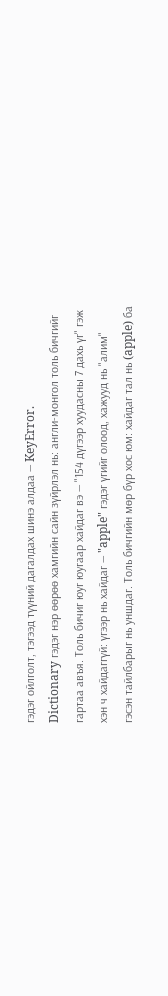гэдэг ойлголт, тэгээд түүний дагалдах шинэ алдаа — KeyError.
Dictionary гэдэг нэр өөрөө хамгийн сайн зүйрлэл нь: англи-монгол толь бичгийг гартаа авъя. Толь бичиг юуг юугаар хайдаг вэ — "154 дүгээр хуудасны 7 дахь үг" гэж хэн ч хайдаггүй: үгээр нь хайдаг — "apple" гэдэг үгийг олоод, хажууд нь "алим" гэсэн тайлбарыг нь уншдаг. Толь бичгийн мөр бүр хос юм: хайдаг тал нь (apple) ба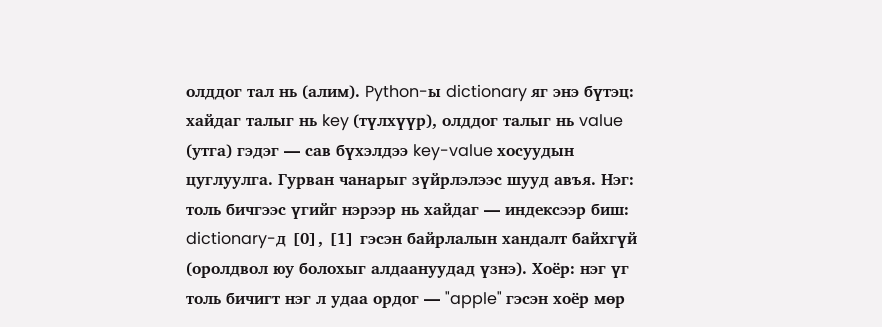олддог тал нь (алим). Python-ы dictionary яг энэ бүтэц: хайдаг талыг нь key (түлхүүр), олддог талыг нь value (утга) гэдэг — сав бүхэлдээ key-value хосуудын цуглуулга. Гурван чанарыг зүйрлэлээс шууд авъя. Нэг: толь бичгээс үгийг нэрээр нь хайдаг — индексээр биш: dictionary-д [0], [1] гэсэн байрлалын хандалт байхгүй (оролдвол юу болохыг алдаануудад үзнэ). Хоёр: нэг үг толь бичигт нэг л удаа ордог — "apple" гэсэн хоёр мөр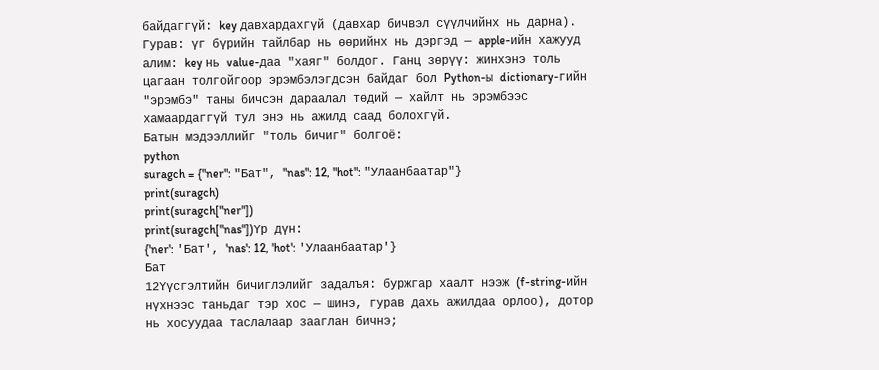байдаггүй: key давхардахгүй (давхар бичвэл сүүлчийнх нь дарна). Гурав: үг бүрийн тайлбар нь өөрийнх нь дэргэд — apple-ийн хажууд алим: key нь value-даа "хаяг" болдог. Ганц зөрүү: жинхэнэ толь цагаан толгойгоор эрэмбэлэгдсэн байдаг бол Python-ы dictionary-гийн "эрэмбэ" таны бичсэн дараалал төдий — хайлт нь эрэмбээс хамаардаггүй тул энэ нь ажилд саад болохгүй.
Батын мэдээллийг "толь бичиг" болгоё:
python
suragch = {"ner": "Бат", "nas": 12, "hot": "Улаанбаатар"}
print(suragch)
print(suragch["ner"])
print(suragch["nas"])Үр дүн:
{'ner': 'Бат', 'nas': 12, 'hot': 'Улаанбаатар'}
Бат
12Үүсгэлтийн бичиглэлийг задалъя: буржгар хаалт нээж (f-string-ийн нүхнээс таньдаг тэр хос — шинэ, гурав дахь ажилдаа орлоо), дотор нь хосуудаа таслалаар зааглан бичнэ;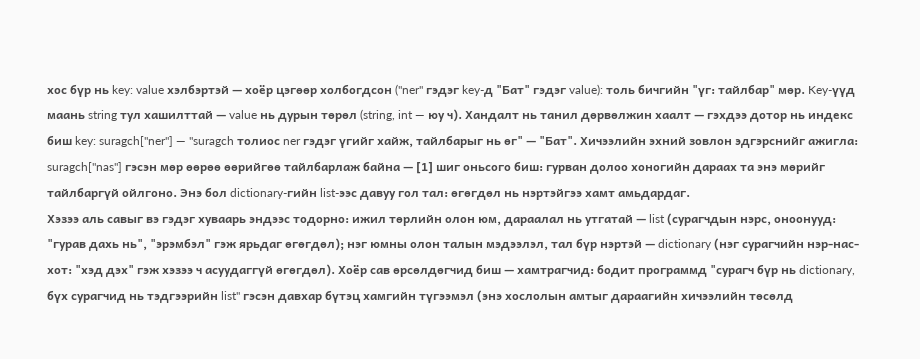хос бүр нь key: value хэлбэртэй — хоёр цэгөөр холбогдсон ("ner" гэдэг key-д "Бат" гэдэг value): толь бичгийн "үг: тайлбар" мөр. Key-үүд маань string тул хашилттай — value нь дурын төрөл (string, int — юу ч). Хандалт нь танил дөрвөлжин хаалт — гэхдээ дотор нь индекс биш key: suragch["ner"] — "suragch толиос ner гэдэг үгийг хайж, тайлбарыг нь өг" — "Бат". Хичээлийн эхний зовлон эдгэрснийг ажигла: suragch["nas"] гэсэн мөр өөрөө өөрийгөө тайлбарлаж байна — [1] шиг оньсого биш: гурван долоо хоногийн дараах та энэ мөрийг тайлбаргүй ойлгоно. Энэ бол dictionary-гийн list-ээс давуу гол тал: өгөгдөл нь нэртэйгээ хамт амьдардаг.
Хэзээ аль савыг вэ гэдэг хуваарь эндээс тодорно: ижил төрлийн олон юм, дараалал нь утгатай — list (сурагчдын нэрс, оноонууд: "гурав дахь нь", "эрэмбэл" гэж ярьдаг өгөгдөл); нэг юмны олон талын мэдээлэл, тал бүр нэртэй — dictionary (нэг сурагчийн нэр-нас-хот: "хэд дэх" гэж хэзээ ч асуудаггүй өгөгдөл). Хоёр сав өрсөлдөгчид биш — хамтрагчид: бодит программд "сурагч бүр нь dictionary, бүх сурагчид нь тэдгээрийн list" гэсэн давхар бүтэц хамгийн түгээмэл (энэ хослолын амтыг дараагийн хичээлийн төсөлд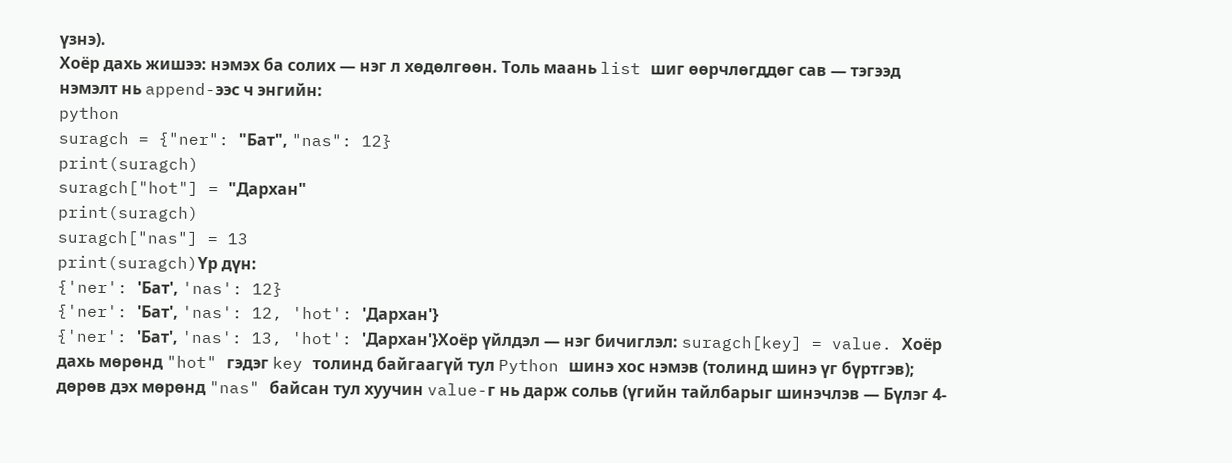үзнэ).
Хоёр дахь жишээ: нэмэх ба солих — нэг л хөдөлгөөн. Толь маань list шиг өөрчлөгддөг сав — тэгээд нэмэлт нь append-ээс ч энгийн:
python
suragch = {"ner": "Бат", "nas": 12}
print(suragch)
suragch["hot"] = "Дархан"
print(suragch)
suragch["nas"] = 13
print(suragch)Үр дүн:
{'ner': 'Бат', 'nas': 12}
{'ner': 'Бат', 'nas': 12, 'hot': 'Дархан'}
{'ner': 'Бат', 'nas': 13, 'hot': 'Дархан'}Хоёр үйлдэл — нэг бичиглэл: suragch[key] = value. Хоёр дахь мөрөнд "hot" гэдэг key толинд байгаагүй тул Python шинэ хос нэмэв (толинд шинэ үг бүртгэв); дөрөв дэх мөрөнд "nas" байсан тул хуучин value-г нь дарж сольв (үгийн тайлбарыг шинэчлэв — Бүлэг 4-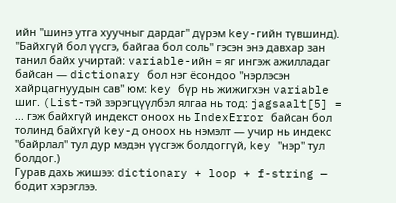ийн "шинэ утга хуучныг дардаг" дүрэм key-гийн түвшинд). "Байхгүй бол үүсгэ, байгаа бол соль" гэсэн энэ давхар зан танил байх учиртай: variable-ийн = яг ингэж ажилладаг байсан — dictionary бол нэг ёсондоо "нэрлэсэн хайрцагнуудын сав" юм: key бүр нь жижигхэн variable шиг. (List-тэй зэрэгцүүлбэл ялгаа нь тод: jagsaalt[5] = ... гэж байхгүй индекст оноох нь IndexError байсан бол толинд байхгүй key-д оноох нь нэмэлт — учир нь индекс "байрлал" тул дур мэдэн үүсгэж болдоггүй, key "нэр" тул болдог.)
Гурав дахь жишээ: dictionary + loop + f-string — бодит хэрэглээ.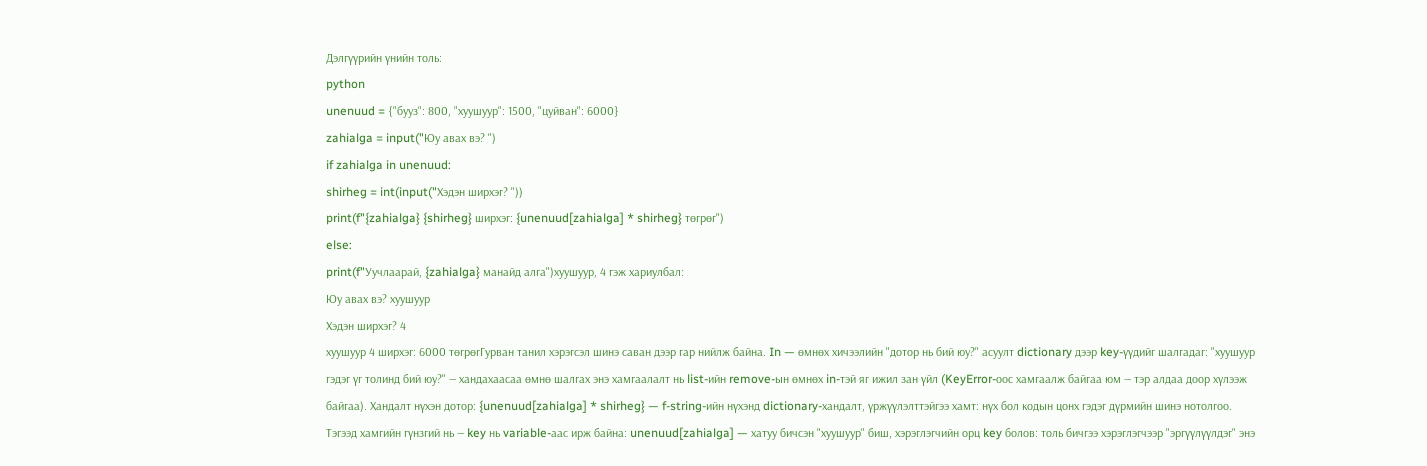Дэлгүүрийн үнийн толь:
python
unenuud = {"бууз": 800, "хуушуур": 1500, "цуйван": 6000}
zahialga = input("Юу авах вэ? ")
if zahialga in unenuud:
shirheg = int(input("Хэдэн ширхэг? "))
print(f"{zahialga} {shirheg} ширхэг: {unenuud[zahialga] * shirheg} төгрөг")
else:
print(f"Уучлаарай, {zahialga} манайд алга")хуушуур, 4 гэж хариулбал:
Юу авах вэ? хуушуур
Хэдэн ширхэг? 4
хуушуур 4 ширхэг: 6000 төгрөгГурван танил хэрэгсэл шинэ саван дээр гар нийлж байна. In — өмнөх хичээлийн "дотор нь бий юу?" асуулт dictionary дээр key-үүдийг шалгадаг: "хуушуур гэдэг үг толинд бий юу?" — хандахаасаа өмнө шалгах энэ хамгаалалт нь list-ийн remove-ын өмнөх in-тэй яг ижил зан үйл (KeyError-оос хамгаалж байгаа юм — тэр алдаа доор хүлээж байгаа). Хандалт нүхэн дотор: {unenuud[zahialga] * shirheg} — f-string-ийн нүхэнд dictionary-хандалт, үржүүлэлттэйгээ хамт: нүх бол кодын цонх гэдэг дүрмийн шинэ нотолгоо. Тэгээд хамгийн гүнзгий нь — key нь variable-аас ирж байна: unenuud[zahialga] — хатуу бичсэн "хуушуур" биш, хэрэглэгчийн орц key болов: толь бичгээ хэрэглэгчээр "эргүүлүүлдэг" энэ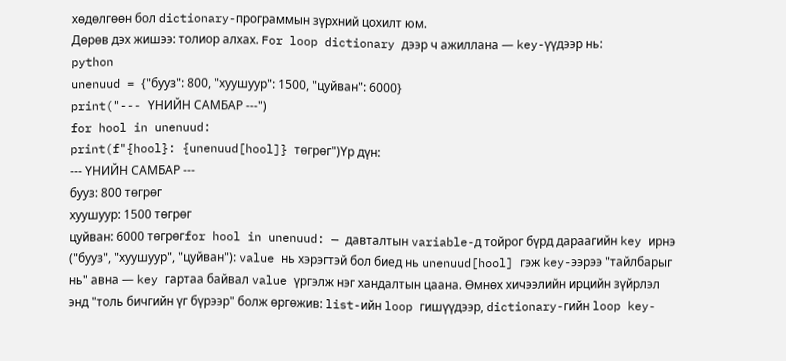хөдөлгөөн бол dictionary-программын зүрхний цохилт юм.
Дөрөв дэх жишээ: толиор алхах. For loop dictionary дээр ч ажиллана — key-үүдээр нь:
python
unenuud = {"бууз": 800, "хуушуур": 1500, "цуйван": 6000}
print("--- ҮНИЙН САМБАР ---")
for hool in unenuud:
print(f"{hool}: {unenuud[hool]} төгрөг")Үр дүн:
--- ҮНИЙН САМБАР ---
бууз: 800 төгрөг
хуушуур: 1500 төгрөг
цуйван: 6000 төгрөгfor hool in unenuud: — давталтын variable-д тойрог бүрд дараагийн key ирнэ ("бууз", "хуушуур", "цуйван"): value нь хэрэгтэй бол биед нь unenuud[hool] гэж key-ээрээ "тайлбарыг нь" авна — key гартаа байвал value үргэлж нэг хандалтын цаана. Өмнөх хичээлийн ирцийн зүйрлэл энд "толь бичгийн үг бүрээр" болж өргөжив: list-ийн loop гишүүдээр, dictionary-гийн loop key-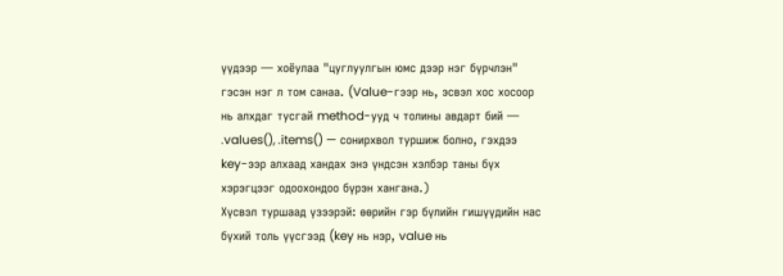үүдээр — хоёулаа "цуглуулгын юмс дээр нэг бүрчлэн" гэсэн нэг л том санаа. (Value-гээр нь, эсвэл хос хосоор нь алхдаг тусгай method-ууд ч толины авдарт бий — .values(), .items() — сонирхвол туршиж болно, гэхдээ key-ээр алхаад хандах энэ үндсэн хэлбэр таны бүх хэрэгцээг одоохондоо бүрэн хангана.)
Хүсвэл туршаад үзээрэй: өөрийн гэр бүлийн гишүүдийн нас бүхий толь үүсгээд (key нь нэр, value нь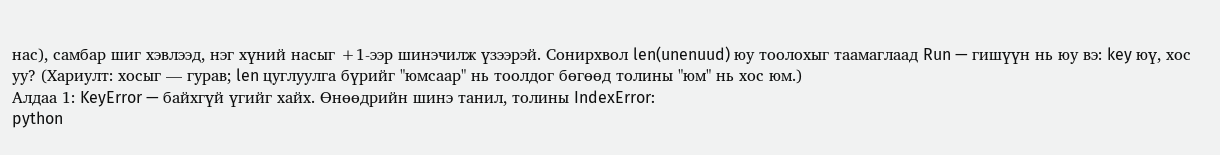нас), самбар шиг хэвлээд, нэг хүний насыг +1-ээр шинэчилж үзээрэй. Сонирхвол len(unenuud) юу тоолохыг таамаглаад Run — гишүүн нь юу вэ: key юү, хос уу? (Хариулт: хосыг — гурав; len цуглуулга бүрийг "юмсаар" нь тоолдог бөгөөд толины "юм" нь хос юм.)
Алдаа 1: KeyError — байхгүй үгийг хайх. Өнөөдрийн шинэ танил, толины IndexError:
python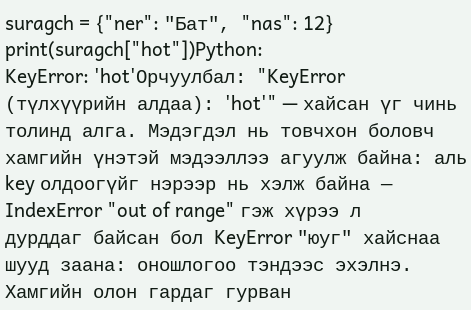suragch = {"ner": "Бат", "nas": 12}
print(suragch["hot"])Python:
KeyError: 'hot'Орчуулбал: "KeyError (түлхүүрийн алдаа): 'hot'" — хайсан үг чинь толинд алга. Мэдэгдэл нь товчхон боловч хамгийн үнэтэй мэдээллээ агуулж байна: аль key олдоогүйг нэрээр нь хэлж байна — IndexError "out of range" гэж хүрээ л дурддаг байсан бол KeyError "юуг" хайснаа шууд заана: оношлогоо тэндээс эхэлнэ. Хамгийн олон гардаг гурван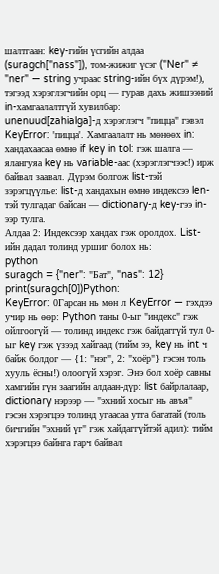шалтгаан: key-гийн үсгийн алдаа (suragch["nass"]), том-жижиг үсэг ("Ner" ≠ "ner" — string учраас string-ийн бүх дүрэм!), тэгээд хэрэглэгчийн орц — гурав дахь жишээний in-хамгаалалтгүй хувилбар: unenuud[zahialga]-д хэрэглэгч "пицца" гэвэл KeyError: 'пицца'. Хамгаалалт нь мөнөөх in: хандахаасаа өмнө if key in tol: гэж шалга — ялангуяа key нь variable-аас (хэрэглэгчээс!) ирж байвал заавал. Дүрэм болгож list-тэй зэрэгцүүлье: list-д хандахын өмнө индексээ len-тэй тулгадаг байсан — dictionary-д key-гээ in-ээр тулга.
Алдаа 2: Индексээр хандах гэж оролдох. List-ийн дадал толинд уршиг болох нь:
python
suragch = {"ner": "Бат", "nas": 12}
print(suragch[0])Python:
KeyError: 0Гарсан нь мөн л KeyError — гэхдээ учир нь өөр: Python таны 0-ыг "индекс" гэж ойлгоогүй — толинд индекс гэж байдаггүй тул 0-ыг key гэж үзээд хайгаад (тийм ээ, key нь int ч байж болдог — {1: "нэг", 2: "хоёр"} гэсэн толь хууль ёсны!) олоогүй хэрэг. Энэ бол хоёр савны хамгийн гүн заагийн алдаан-дүр: list байрлалаар, dictionary нэрээр — "эхний хосыг нь авъя" гэсэн хэрэгцээ толинд угаасаа утга багатай (толь бичгийн "эхний үг" гэж хайдаггүйтэй адил): тийм хэрэгцээ байнга гарч байвал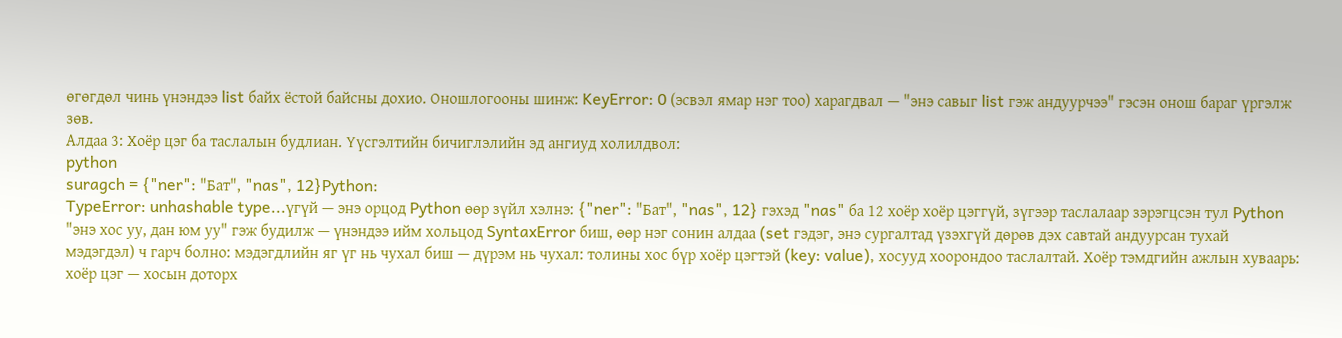өгөгдөл чинь үнэндээ list байх ёстой байсны дохио. Оношлогооны шинж: KeyError: 0 (эсвэл ямар нэг тоо) харагдвал — "энэ савыг list гэж андуурчээ" гэсэн онош бараг үргэлж зөв.
Алдаа 3: Хоёр цэг ба таслалын будлиан. Үүсгэлтийн бичиглэлийн эд ангиуд холилдвол:
python
suragch = {"ner": "Бат", "nas", 12}Python:
TypeError: unhashable type...үгүй — энэ орцод Python өөр зүйл хэлнэ: {"ner": "Бат", "nas", 12} гэхэд "nas" ба 12 хоёр хоёр цэггүй, зүгээр таслалаар зэрэгцсэн тул Python "энэ хос уу, дан юм уу" гэж будилж — үнэндээ ийм хольцод SyntaxError биш, өөр нэг сонин алдаа (set гэдэг, энэ сургалтад үзэхгүй дөрөв дэх савтай андуурсан тухай мэдэгдэл) ч гарч болно: мэдэгдлийн яг үг нь чухал биш — дүрэм нь чухал: толины хос бүр хоёр цэгтэй (key: value), хосууд хоорондоо таслалтай. Хоёр тэмдгийн ажлын хуваарь: хоёр цэг — хосын доторх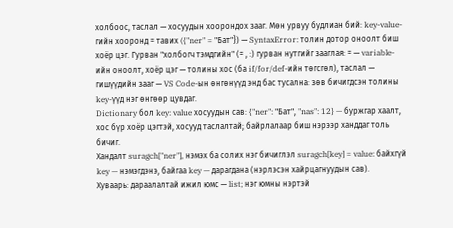холбоос, таслал — хосуудын хоорондох зааг. Мөн урвуу будлиан бий: key-value-гийн хооронд = тавих ({"ner" = "Бат"}) — SyntaxError: толин дотор оноолт биш хоёр цэг. Гурван "холбогч тэмдгийн" (= , :) гурван нутгийг зааглая: = — variable-ийн оноолт, хоёр цэг — толины хос (ба if/for/def-ийн төгсгөл), таслал — гишүүдийн зааг — VS Code-ын өнгөнүүд энд бас тусална: зөв бичигдсэн толины key-үүд нэг өнгөөр цувдаг.
Dictionary бол key: value хосуудын сав: {"ner": "Бат", "nas": 12} — буржгар хаалт, хос бүр хоёр цэгтэй, хосууд таслалтай; байрлалаар биш нэрээр ханддаг толь бичиг.
Хандалт suragch["ner"], нэмэх ба солих нэг бичиглэл suragch[key] = value: байхгүй key — нэмэгдэнэ, байгаа key — дарагдана (нэрлэсэн хайрцагнуудын сав).
Хуваарь: дараалалтай ижил юмс — list; нэг юмны нэртэй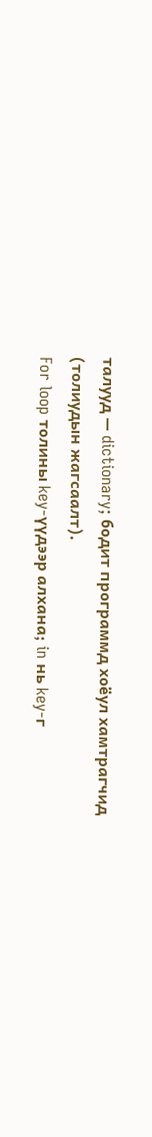талууд — dictionary; бодит программд хоёул хамтрагчид (толиудын жагсаалт).
For loop толины key-үүдээр алхана; in нь key-г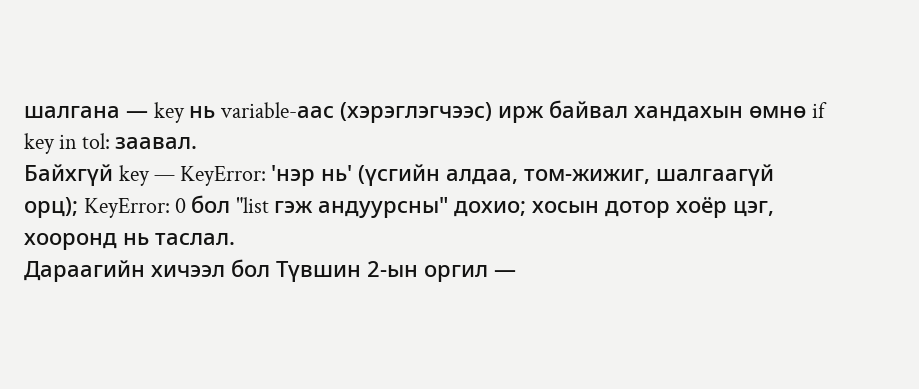шалгана — key нь variable-аас (хэрэглэгчээс) ирж байвал хандахын өмнө if key in tol: заавал.
Байхгүй key — KeyError: 'нэр нь' (үсгийн алдаа, том-жижиг, шалгаагүй орц); KeyError: 0 бол "list гэж андуурсны" дохио; хосын дотор хоёр цэг, хооронд нь таслал.
Дараагийн хичээл бол Түвшин 2-ын оргил —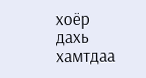хоёр дахь хамтдаа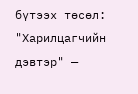бүтээх төсөл: "Харилцагчийн дэвтэр" —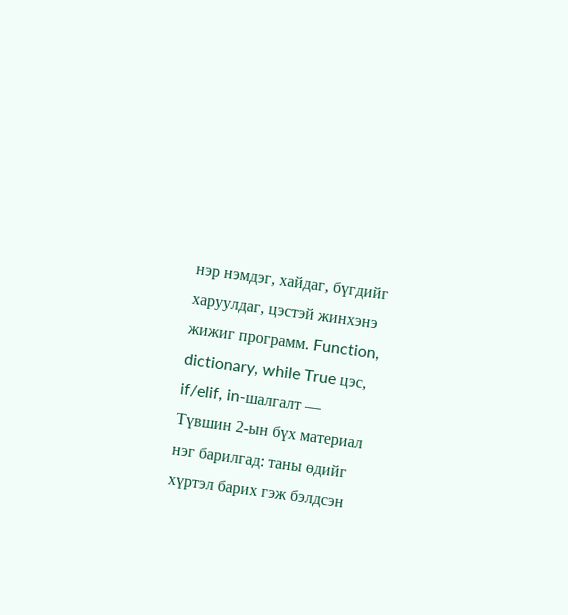нэр нэмдэг, хайдаг, бүгдийг харуулдаг, цэстэй жинхэнэ жижиг программ. Function, dictionary, while True цэс, if/elif, in-шалгалт — Түвшин 2-ын бүх материал нэг барилгад: таны өдийг хүртэл барих гэж бэлдсэн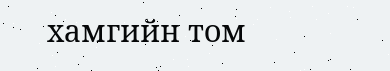хамгийн том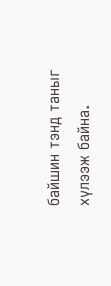байшин тэнд таныг хүлээж байна.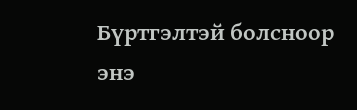Бүртгэлтэй болсноор энэ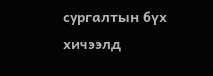сургалтын бүх хичээлд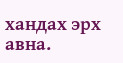хандах эрх авна.